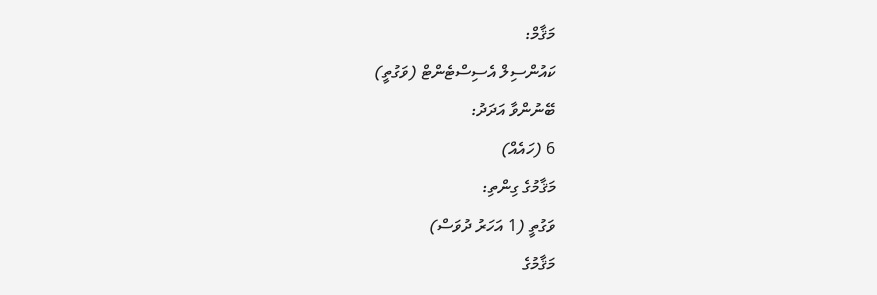މަޤާމް:
ކައުންސިލް އެސިސްޓެންޓް (ވަގުތީ)
ބޭނުންވާ އަދަދު:
6 (ހައެއް)
މަޤާމުގެ ގިންތި:
ވަގުތީ (1 އަހަރު ދުވަސް)
މަޤާމުގެ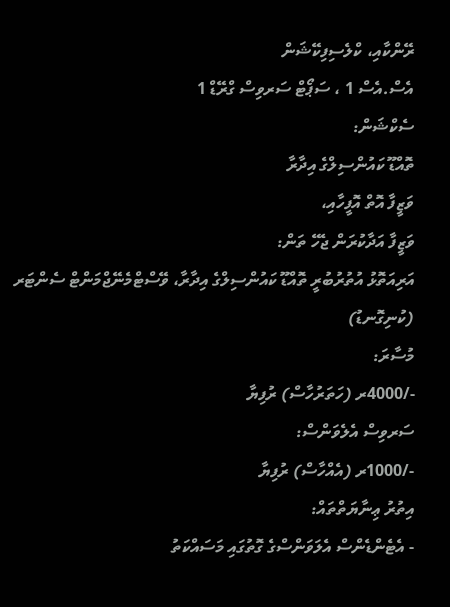ރޭންކާއި، ކްލެސިފިކޭޝަން
އެސް.އެސް 1 ، ސަޕޯޓް ސަރވިސް ގްރޭޑް 1
ސެކްޝަން:
ތޮއްޑޫ ކައުންސިލްގެ އިދާރާ
ވަޒީފާ އޮތް އޮފީހާއި،
ވަޒީފާ އަދާކުރަން ޖެހޭ ތަން:
އަރިއަތޮޅު އުތުރުބުރީ ތޮއްޑޫ ކައުންސިލްގެ އިދާރާ، ވޭސްޓްމެނޭޖްމަންޓް ސެންޓަރ (ކުނިގޮނޑު)
މުސާރަ:
-/4000ރ (ހަތަރުހާސް) ރުފިޔާ
ސަރވިސް އެލެވަންސް:
-/1000ރ (އެއްހާސް) ރުފިޔާ
އިތުރު ޢިނާޔަތްތައް:
- އެޓެންޑެންސް އެލަވަންސްގެ ގޮތުގައި މަސައްކަތު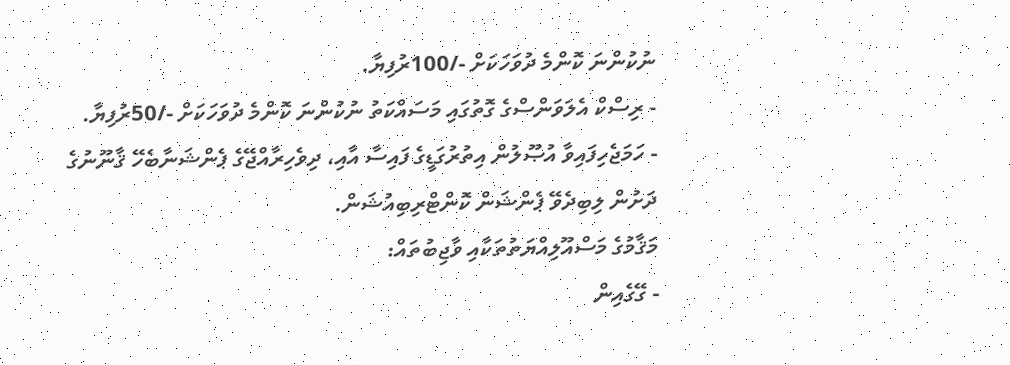ނުކުންނަ ކޮންމެ ދުވަހަކަށް -/100ރުފިޔާ.
- ރިސްކް އެލަވަންސްގެ ގޮތުގައި މަސައްކަތު ނުކުންނަ ކޮންމެ ދުވަހަކަށް -/50ރުފިޔާ.
- ހަމަޖެހިފައިވާ އުޞޫލުން އިތުރުގަޑީގެ ފައިސާ އާއި، ދިވެހިރާއްޖޭގެ ޕެންޝަނާބެހޭ ޤާނޫނުގެ ދަށުން ލިބިދެވޭ ޕެންޝަން ކޮންޓްރިބިއުޝަން.
މަޤާމުގެ މަސްއޫލިއްޔަތުތަކާއި ވާޖިބުތައް:
- ގޭގެއިން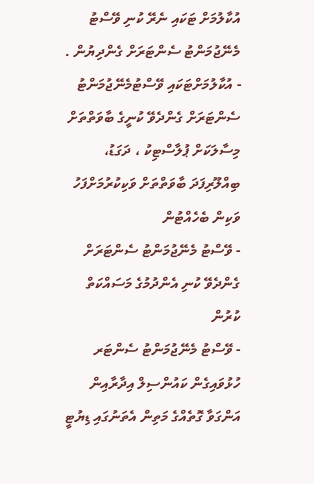އުކާލުމަށް ޓަކައި ނެރޭ ކުނި ވޭސްޓު މެނޭޖުމަންޓު ސެންޓަރަށް ގެންދިޔުން .
- އުކާލުމަށްޓަކައި ވޭސްޓުމެނޭޖުމަންޓު ސެންޓަރަށް ގެންދެވޭ ކުނީގެ ބާވަތްތަށް މިސާލަކަށް ޕުލާސްޓިކު ، ދަގަޑު، ބިއްލޫރިފަދަ ބާވަތްތަށް ވަކިކުރުމަށްފަހު ވަކިން ބެހެއްޓުން
- ވޭސްޓު މެނޭޖުމަންޓު ސެންޓަރަށް ގެންދެވޭ ކުނި އެންދުމުގެ މަސައްކަތް ކުރުން
- ވޭސްޓު މެނޭޖުމަންޓު ސެންޓަރ ހުޅުވައިގެން ކައުންސިލް އިދާރާއިން އަންގަވާ ގޮތެއްގެ މަތިން އެތަނުގައި ޑިޔުޓީ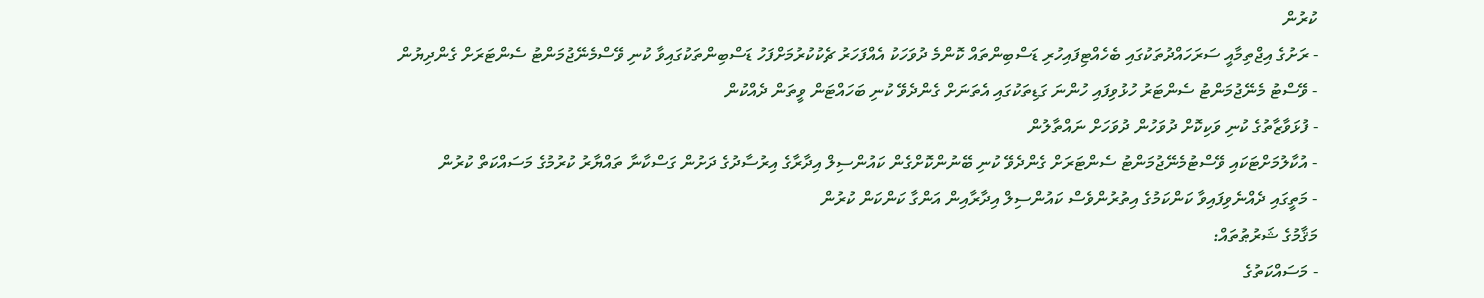ކުރުން
- ރަށުގެ އިޖްތިމާއީ ސަރަހައްދުތަކުގައި ބެހެއްޓިފައިހުރި ޑަސްބިންތައް ކޮންމެ ދުވަހަކު އެއްފަހަރު ޗެކުކުރުމަށްފަހު ޑަސްބިންތަކުގައިވާ ކުނި ވޭސްމެނޭޖުމަންޓު ސެންޓަރަށް ގެންދިޔުން
- ވޭސްޓު މެނޭޖުމަންޓު ސެންޓަރު ހުޅުވިފައި ހުންނަ ގަޑިތަކުގައި އެތަނަށް ގެންދެވޭ ކުނި ބަހައްޓަން ވީތަން ދެއްކުން
- ފުޅަވާޒާތުގެ ކުނި ވަކިކޮށް ދުވަހުން ދުވަހަށް ނައްތާލުން
- އުކާލުމަށްޓަކައި ވޭސްޓުމެނޭޖުމަންޓު ސެންޓަރަށް ގެންދެވޭ ކުނި ބޭނުންކޮށްގެން ކައުންސިލް އިދާރާގެ އިރުސާދުގެ ދަށުން ގަސްކާނާ ތައްޔާރު ކުރުމުގެ މަސައްކަތް ކުރުން
- މަތީގައި ދެއްނެވިފައިވާ ކަންކަމުގެ އިތުރުންވެސް ކައުންސިލް އިދާރާއިން އަންގާ ކަންކަން ކުރުން
މަޤާމުގެ ޝަރުޠުތައް:
- މަސައްކަތުގެ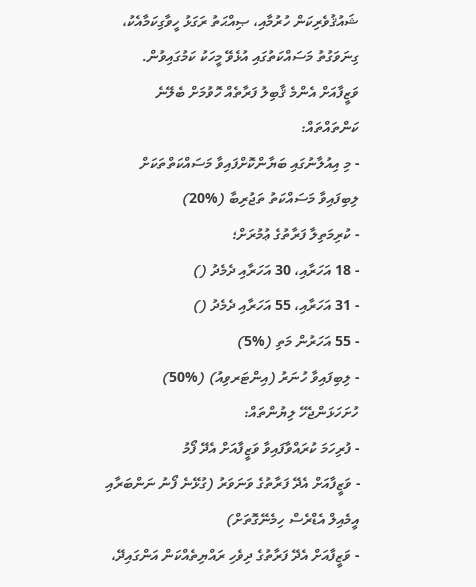ޝައުޤުވެރިކަން ހުރުމާއި، ޞިއްޙަތު ރަގަޅު ހީވާގިކަމާއެކު، ގިނަވަގުތު މަސައްކަތުގައި އުޅެވޭ މީހަކު ކަމުގައިވުން.
ވަޒީފާއަށް އެންމެ ޤާބިލު ފަރާތެއް ހޮވުމަށް ބެލޭނެ ކަންތައްތައް:
- މި އިއުލާނުގައި ބަޔާންކޮށްފައިވާ މަސައްކަތްތަކަށް ލިބިފައިވާ މަސައްކަތު ތަޖުރިބާ (%20)
- ކުރިމަތިލާ ފަރާތުގެ ޢުމުރަށް؛
- 18 އަހަރާއި، 30 އަހަރާއި ދެމެދު ()
- 31 އަހަރާއި، 55 އަހަރާއި ދެމެދު ()
- 55 އަހަރުން މަތި (%5)
- ލިބިފައިވާ ހުނަރު (އިންޓަރވިއު) (%50)
ހުށަހަޅަންޖެހޭ ލިޔުންތައް:
- ފުރިހަމަ ކުރައްވާފައިވާ ވަޒީފާއަށް އެދޭ ފޯމު
- ވަޒީފާއަށް އެދޭ ފަރާތުގެ ވަނަވަރު (ގުޅޭނެ ފޯނު ނަންބަރާއި އީމެއިލް އެޑްރެސް ހިމެނޭގޮތަށް)
- ވަޒީފާއަށް އެދޭ ފަރާތުގެ ދިވެހި ރައްޔިތެއްކަން އަންގައިދޭ،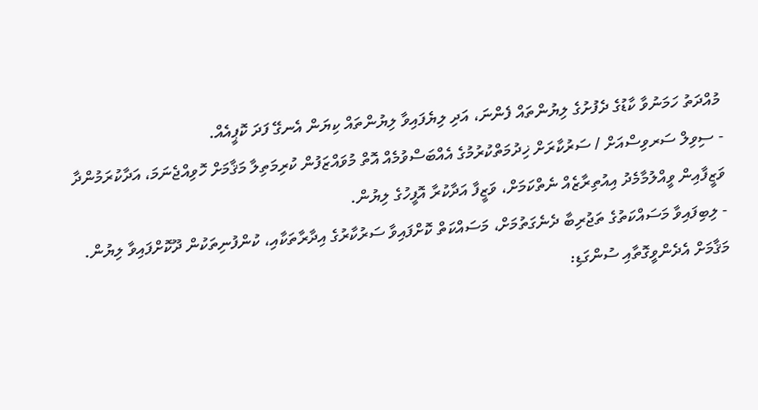މުއްދަތު ހަމަނުވާ ކާޑުގެ ދެފުށުގެ ލިޔުންތައް ފެންނަ، އަދި ލިޔެފައިވާ ލިޔުންތައް ކިޔަން އެނގޭ ފަދަ ކޮޕީއެއް.
- ސިވިލް ސަރވިސްއަށް / ސަރުކާރަށް ޚިދުމަތްކުރުމުގެ އެއްބަސްވުމެއް އޮތް މުވައްޒަފުން ކުރިމަތިލާ މަޤާމަށް ހޮވިއްޖެނަމަ، އަދާކުރަމުންދާ ވަޒީފާއިން ވީއްލުމާމެދު އިއުތިރާޒެއް ނެތްކަމަށް، ވަޒީފާ އަދާކުރާ އޮފީހުގެ ލިޔުން.
- ލިބިފައިވާ މަސައްކަތުގެ ތަޖުރިބާ ދެނެގަތުމަށް، މަސައްކަތް ކޮށްފައިވާ ސަރުކާރުގެ އިދާރާތަކާއި، ކުންފުނިތަކުން ދޫކޮށްފައިވާ ލިޔުން.
މަޤާމަށް އެދެންވީގޮތާއި ސުންގަޑި: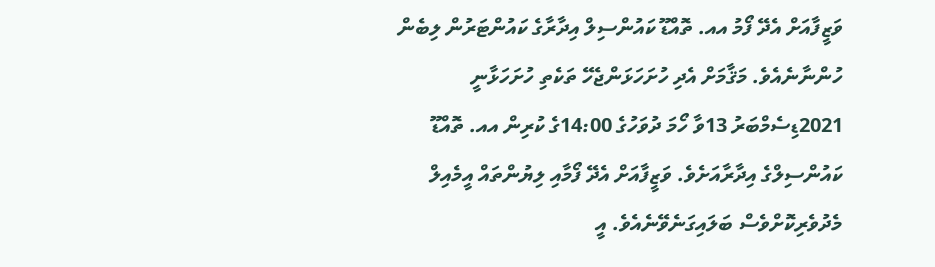ވަޒީފާއަށް އެދޭ ފޯމު އއ. ތޮއްޑޫ ކައުންސިލް އިދާރާގެ ކައުންޓަރުން ލިބެން ހުންނާނެއެވެ. މަޤާމަށް އެދި ހުށަހަޅަންޖެހޭ ތަކެތި ހުށަހަޅާނީ 2021ޑިސެމްބަރު 13ވާ ހޯމަ ދުވަހުގެ 14:00ގެ ކުރިން އއ. ތޮއްޑޫ ކައުންސިލްގެ އިދާރާއަށެވެ. ވަޒީފާއަށް އެދޭ ފޯމާއި ލިޔުންތައް އީމެއިލް މެދުވެރިކޮށްވެސް ބަލައިގަނެވޭނެއެވެ. އީ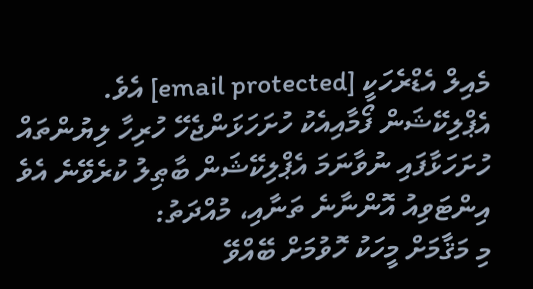މެއިލް އެޑްރެހަކީ [email protected] އެވެ. އެޕްލިކޭޝަން ފޯމާއިއެކު ހުށަހަޅަންޖެހޭ ހުރިހާ ލިޔުންތައް ހުށަހަޅާފައި ނުވާނަމަ އެޕްލިކޭޝަން ބާޠިލު ކުރެވޭނެ އެވެ
އިންޓަވިއު އޮންނާނެ ތަނާއި، މުއްދަތު:
މި މަޤާމަށް މީހަކު ހޮވުމަށް ބޭއްވޭ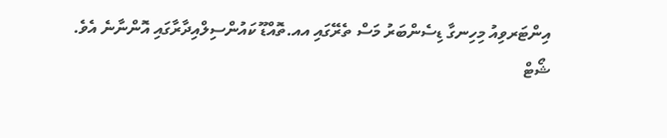އިންޓަރވިއު މިހިނގާ ޑިސެންބަރު މަސް ތެރޭގައި އއ.ތޮއްޑޫ ކައުންސިލްއިދާރާގައި އޮންނާނެ އެވެ.
ޝޯޓް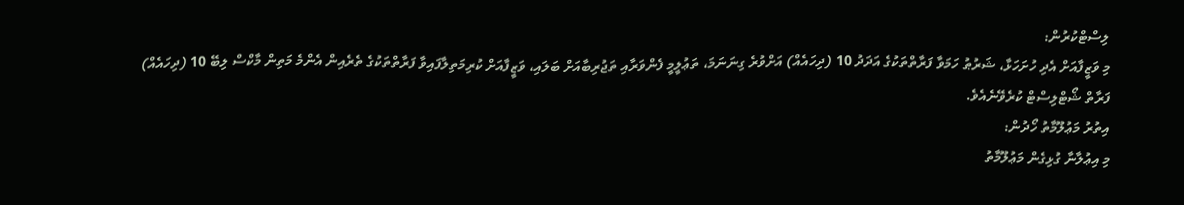ލިސްޓްކުރުން:
މި ވަޒީފާއަށް އެދި ހުށަހަޅާ، ޝަރުޠު ހަމަވާ ފަރާތްތަކުގެ އަދަދު 10 (ދިހައެއް) އަށްވުރެ ގިނަނަމަ، ތަޢުލީމީ ފެންވަރާއި ތަޖުރިބާއަށް ބަލައި، ވަޒީފާއަށް ކުރިމަތިލާފައިވާ ފަރާތްތަކުގެ ތެރެއިން އެންމެ މަތިން މާކްސް ލިބޭ 10 (ދިހައެއް) ފަރާތް ޝޯޓްލިސްޓް ކުރެވޭނެއެވެ.
އިތުރު މަޢުލޫމާތު ހޯދުން:
މި އިޢުލާނާ ގުޅިގެން މަޢުލޫމާތު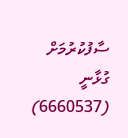ސާފުކުރުމަށް ގުޅާނީ (6660537)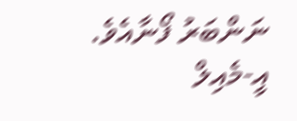ނަންބަރު ފޯނާއެވެ. އީ-މެއިލް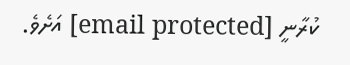ކުރާނީ [email protected] އަށެވެ.